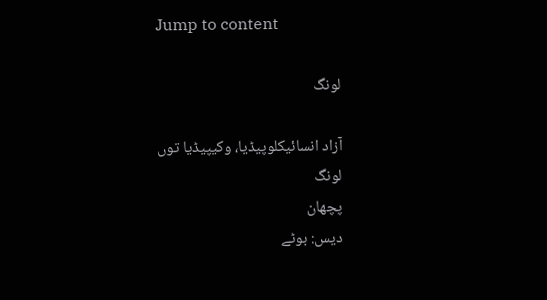Jump to content

لونگ

آزاد انسائیکلوپیڈیا، وکیپیڈیا توں
لونگ
پچھان
دیس: بوٹے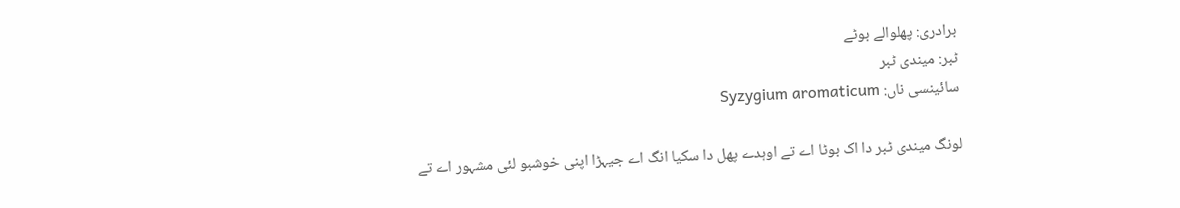برادری: پھلوالے بوٹے
ٹبر: میندی ٹبر
سائینسی ناں: Syzygium aromaticum

لونگ میندی ٹبر دا اک بوٹا اے تے اوہدے پھل دا سکیا انگ اے جیہڑا اپنی خوشبو لئی مشہور اے تے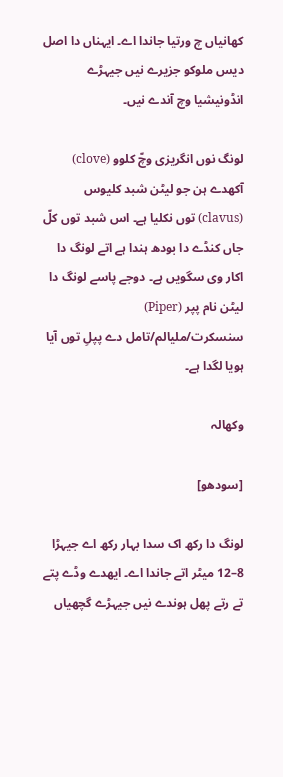کھانیاں چ ورتیا جاندا اے۔ ایہناں دا اصل دیس ملوکو جزیرے نیں جیہڑے انڈونیشیا وچ آندے نیں۔

لونگ نوں انگریزی وچّ کلوو (clove) آکھدے ہن جو لیٹن شبد کلیوس (clavus) توں نکلیا ہے۔ اس شبد توں کلّ جاں کنڈے دا بودھ ہندا ہے اتے لونگ دا اکار وی سگویں ہے۔ دوجے پاسے لونگ دا لیٹن نام پپر (Piper) سنسکرت/ملیالم/تامل دے پپلِ توں آیا ہویا لگدا ہے۔

وکھالہ

[سودھو]

لونگ دا رکھ اک سدا بہار رکھ اے جیہڑا 8–12 میٹر اتے جاندا اے۔ ایھدے وڈے پتے تے رتے پھل ہوندے نیں جیہڑے گچھیاں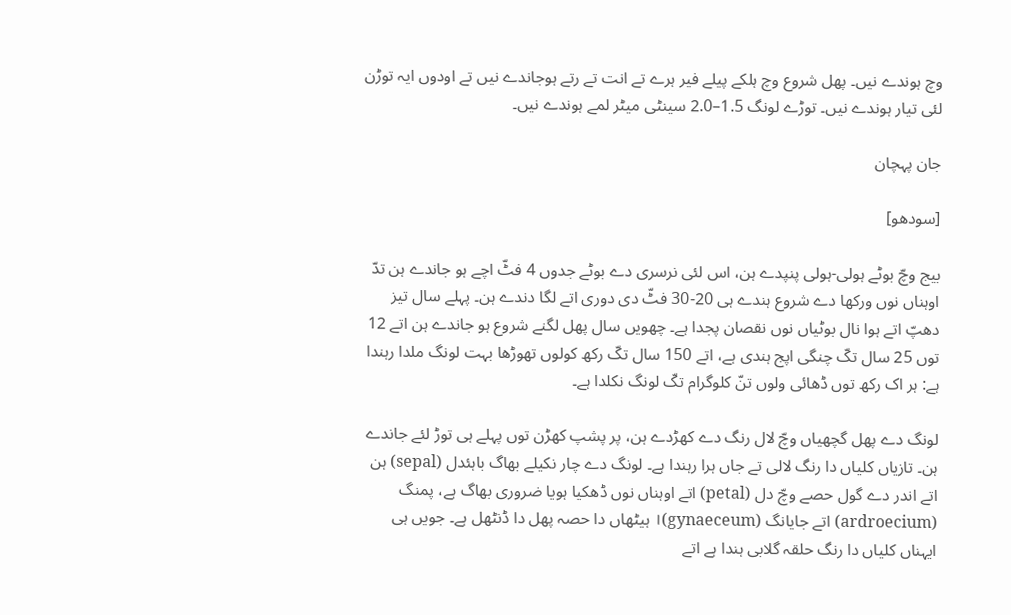وچ ہوندے نیں۔ پھل شروع وچ ہلکے پیلے فیر ہرے تے انت تے رتے ہوجاندے نیں تے اودوں ایہ توڑن لئی تیار ہوندے نیں۔ توڑے لونگ 1.5–2.0 سینٹی میٹر لمے ہوندے نیں۔

جان پہچان

[سودھو]

بیج وچّ بوٹے ہولی-ہولی پنپدے ہن، اس لئی نرسری دے بوٹے جدوں 4 فٹّ اچے ہو جاندے ہن تدّ اوہناں نوں ورکھا دے شروع ہندے ہی 20-30 فٹّ دی دوری اتے لگا دندے ہن۔ پہلے سال تیز دھپّ اتے ہوا نال بوٹیاں نوں نقصان پجدا ہے۔ چھویں سال پھل لگنے شروع ہو جاندے ہن اتے 12 توں 25 سال تکّ چنگی اپج ہندی ہے، اتے 150 سال تکّ رکھ کولوں تھوڑھا بہت لونگ ملدا رہندا ہے: ہر اک رکھ توں ڈھائی ولوں تنّ کلوگرام تکّ لونگ نکلدا ہے۔

لونگ دے پھل گچھیاں وچّ لال رنگ دے کھڑدے ہن، پر پشپ کھڑن توں پہلے ہی توڑ لئے جاندے ہن۔ تازیاں کلیاں دا رنگ لالی تے جاں ہرا رہندا ہے۔ لونگ دے چار نکیلے بھاگ باہئدل (sepal) ہن اتے اندر دے گول حصے وچّ دل (petal) اتے اوہناں نوں ڈھکیا ہویا ضروری بھاگ ہے، پمنگ (ardroecium) اتے جایانگ (gynaeceum)। ہیٹھاں دا حصہ پھل دا ڈنٹھل ہے۔ جویں ہی ایہناں کلیاں دا رنگ حلقہ گلابی ہندا ہے اتے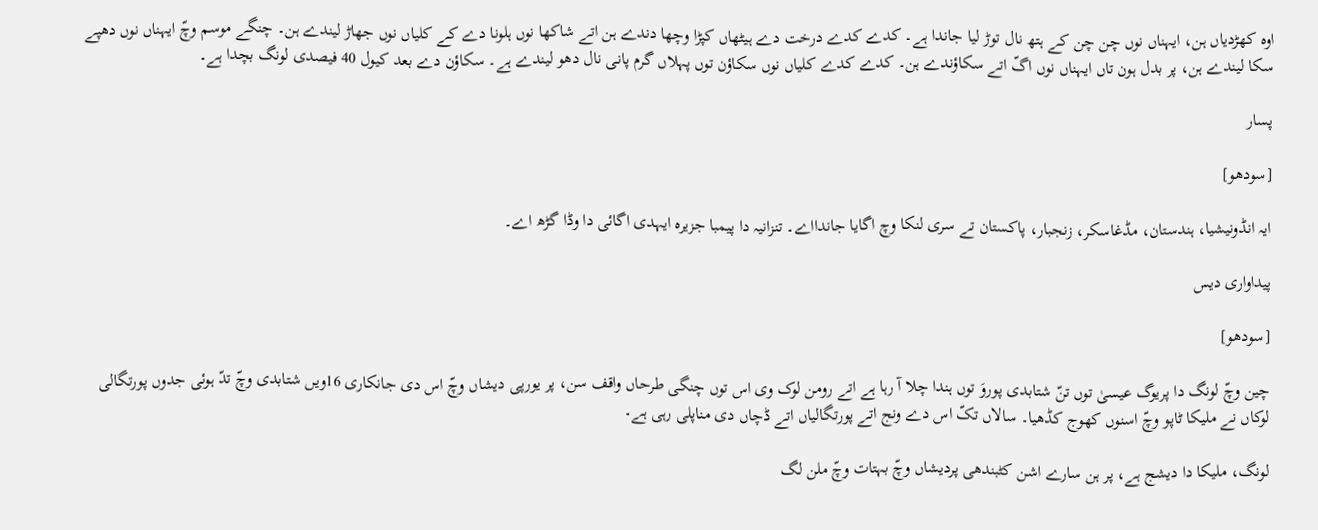اوہ کھڑدیاں ہن، ایہناں نوں چن چن کے ہتھ نال توڑ لیا جاندا ہے۔ کدے کدے درخت دے ہیٹھاں کپڑا وچھا دندے ہن اتے شاکھا نوں ہلونا دے کے کلیاں نوں جھاڑ لیندے ہن۔ چنگے موسم وچّ ایہناں نوں دھپے سکا لیندے ہن، پر بدل ہون تاں ایہناں نوں اگّ اتے سکاؤندے ہن۔ کدے کدے کلیاں نوں سکاؤن توں پہلاں گرم پانی نال دھو لیندے ہے۔ سکاؤن دے بعد کیول 40 فیصدی لونگ بچدا ہے۔

پسار

[سودھو]

ایہ انڈونیشیا، ہندستان، مڈغاسکر، زنجبار، پاکستان تے سری لنکا وچ اگایا جاندااے۔ تنزانیہ دا پیمبا جزیرہ ایہدی اگائی دا وڈا گڑھ اے۔

پیداواری دیس

[سودھو]

چین وچّ لونگ دا پریوگ عیسیٰ توں تنّ شتابدی پوروَ توں ہندا چلا آ رہا ہے اتے رومن لوک وی اس توں چنگی طرحاں واقف سن، پر یورپی دیشاں وچّ اس دی جانکاری 16ویں شتابدی وچّ تدّ ہوئی جدوں پورتگالی لوکاں نے ملیکا ٹاپو وچّ اسنوں کھوج کڈھیا۔ سالاں تکّ اس دے ونج اتے پورتگالیاں اتے ڈچاں دی مناپلی رہی ہے۔

لونگ، ملیکا دا دیشج ہے، پر ہن سارے اشن کٹبندھی پردیشاں وچّ بہتات وچّ ملن لگ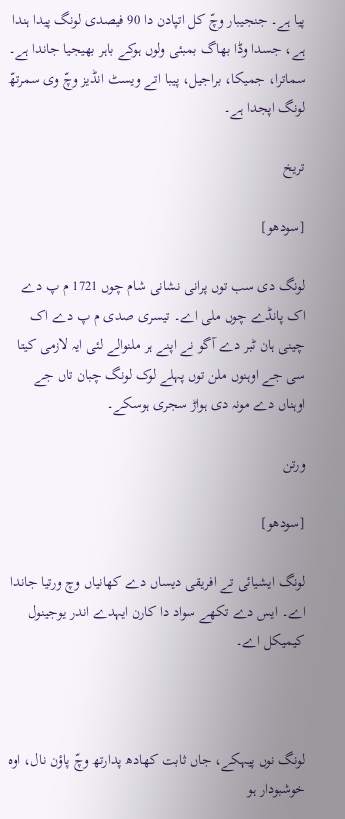پیا ہے۔ جنجیبار وچّ کل اتپادن دا 90 فیصدی لونگ پیدا ہندا ہے، جسدا وڈا بھاگ بمبئی ولوں ہوکے باہر بھیجیا جاندا ہے۔ سماترا، جمیکا، براجیل، پیبا اتے ویسٹ انڈیز وچّ وی سمرتھّ لونگ اپجدا ہے۔

تریخ

[سودھو]

لونگ دی سب توں پرانی نشانی شام چوں 1721 م پ دے اک پانڈے چوں ملی اے۔ تیسری صدی م پ دے اک چینی ہان ٹبر دے آگو نے اپنے ہر ملنوالے لئی ایہ لازمی کیتا سی جے اوہنوں ملن توں پہلے لوک لونگ چبان تاں جے اوہناں دے مونہ دی ہواڑ سجری ہوسکے۔

ورتن

[سودھو]

لونگ ایشیائی تے افریقی دیساں دے کھانیاں وچ ورتیا جاندا اے۔ ایس دے تکھے سواد دا کارن ایہدے اندر یوجینول کیمیکل اے۔



لونگ نوں پیہکے، جاں ثابت کھادھ پدارتھ وچّ پاؤن نال، اوہ خوشبودار ہو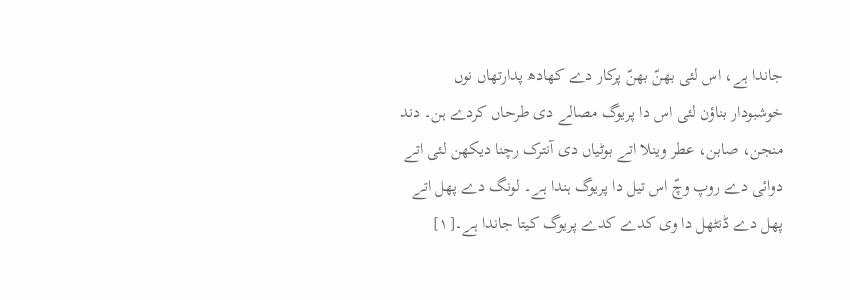جاندا ہے، اس لئی بھنّ بھنّ پرکار دے کھادھ پدارتھاں نوں خوشبودار بناؤن لئی اس دا پریوگ مصالے دی طرحاں کردے ہن۔ دند منجن، صابن، عطر وینلا اتے بوٹیاں دی آنترک رچنا دیکھن لئی اتے دوائی دے روپ وچّ اس تیل دا پریوگ ہندا ہے۔ لونگ دے پھل اتے پھل دے ڈنٹھل دا وی کدے کدے پریوگ کیتا جاندا ہے۔[۱]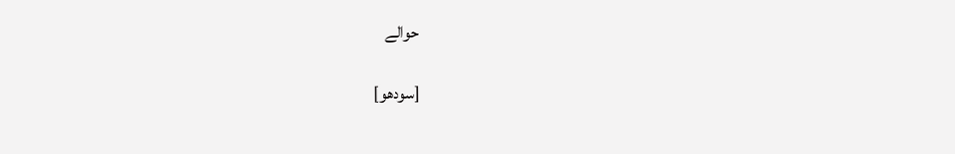حوالے

[سودھو]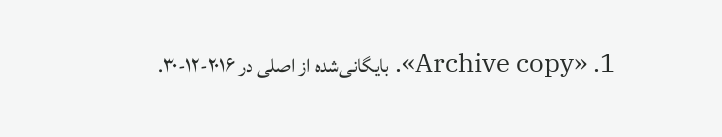1. «Archive copy». بایگانی‌شده از اصلی در ۲۰۱۶-۱۲-۳۰.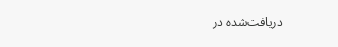دریافت‌شده در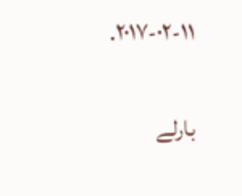۲۰۱۷-۰۲-۱۱.

بارلے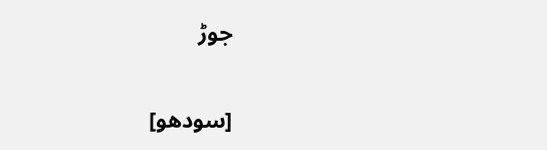جوڑ

[سودھو]